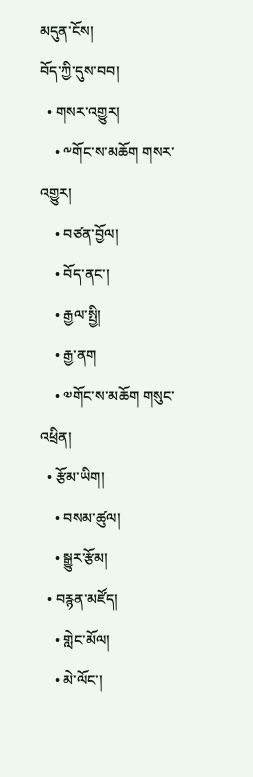མདུན་ངོས།
བོད་ཀྱི་དུས་བབ།
  • གསར་འགྱུར།
    • ༸གོང་ས་མཆོག གསར་འགྱུར།
    • བཙན་བྱོལ།
    • བོད་ནང་།
    • རྒྱལ་སྤྱི།
    • རྒྱ་ནག
    • ༧གོང་ས་མཆོག གསུང་འཕྲིན།
  • རྩོམ་ཡིག།
    • བསམ་ཚུལ།
    • སྒྱུར་རྩོམ།
  • བརྙན་མཛོད།
    • གླེང་མོལ།
    • མེ་ལོང་།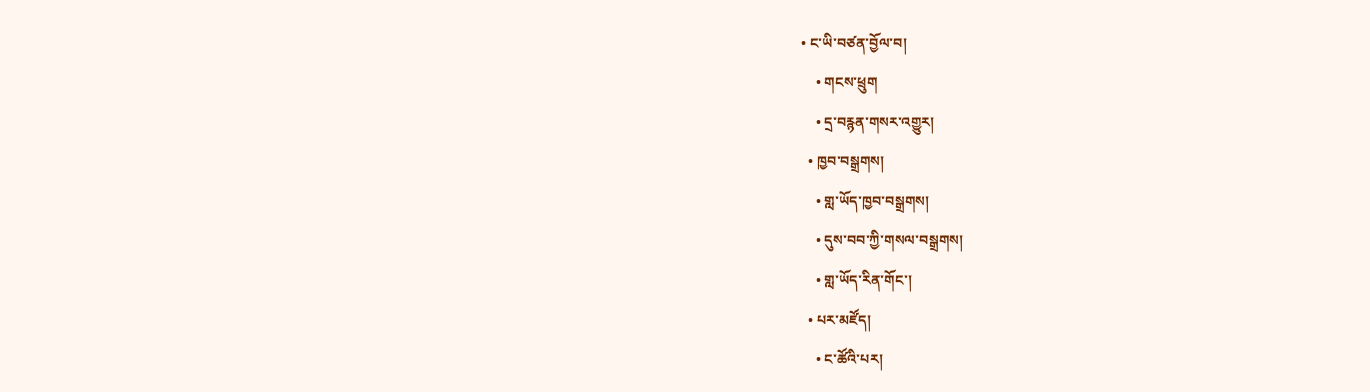• ང་ཡི་བཙན་བྱོལ་བ།
    • གངས་ཕྲུག
    • དྲ་བརྙན་གསར་འགྱུར།
  • ཁྱབ་བསྒྲགས།
    • གླ་ཡོད་ཁྱབ་བསྒྲགས།
    • དུས་བབ་ཀྱི་གསལ་བསྒྲགས།
    • གླ་ཡོད་རིན་གོང་།
  • པར་མཛོད།
    • ང་ཚོའི་པར།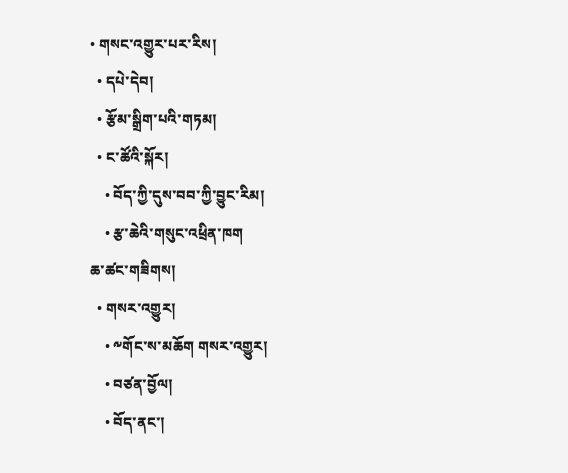• གསང་འགྱུར་པར་རིས།
  • དཔེ་དེབ།
  • རྩོམ་སྒྲིག་པའི་གཏམ།
  • ང་ཚོའི་སྐོར།
    • བོད་ཀྱི་དུས་བབ་ཀྱི་བྱུང་རིམ།
    • རྩ་ཆེའི་གསུང་འཕྲིན་ཁག
ཆ་ཚང་གཟིགས།
  • གསར་འགྱུར།
    • ༸གོང་ས་མཆོག གསར་འགྱུར།
    • བཙན་བྱོལ།
    • བོད་ནང་།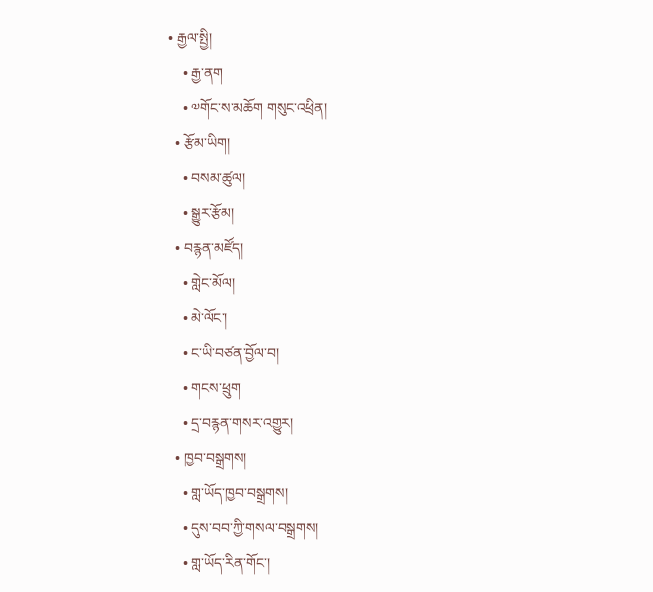• རྒྱལ་སྤྱི།
    • རྒྱ་ནག
    • ༧གོང་ས་མཆོག གསུང་འཕྲིན།
  • རྩོམ་ཡིག།
    • བསམ་ཚུལ།
    • སྒྱུར་རྩོམ།
  • བརྙན་མཛོད།
    • གླེང་མོལ།
    • མེ་ལོང་།
    • ང་ཡི་བཙན་བྱོལ་བ།
    • གངས་ཕྲུག
    • དྲ་བརྙན་གསར་འགྱུར།
  • ཁྱབ་བསྒྲགས།
    • གླ་ཡོད་ཁྱབ་བསྒྲགས།
    • དུས་བབ་ཀྱི་གསལ་བསྒྲགས།
    • གླ་ཡོད་རིན་གོང་།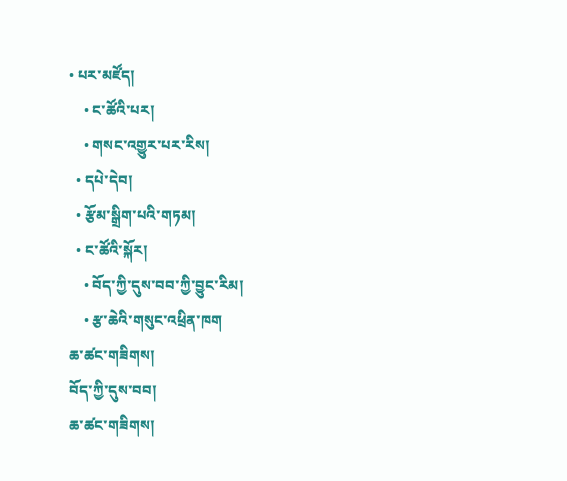• པར་མཛོད།
    • ང་ཚོའི་པར།
    • གསང་འགྱུར་པར་རིས།
  • དཔེ་དེབ།
  • རྩོམ་སྒྲིག་པའི་གཏམ།
  • ང་ཚོའི་སྐོར།
    • བོད་ཀྱི་དུས་བབ་ཀྱི་བྱུང་རིམ།
    • རྩ་ཆེའི་གསུང་འཕྲིན་ཁག
ཆ་ཚང་གཟིགས།
བོད་ཀྱི་དུས་བབ།
ཆ་ཚང་གཟིགས།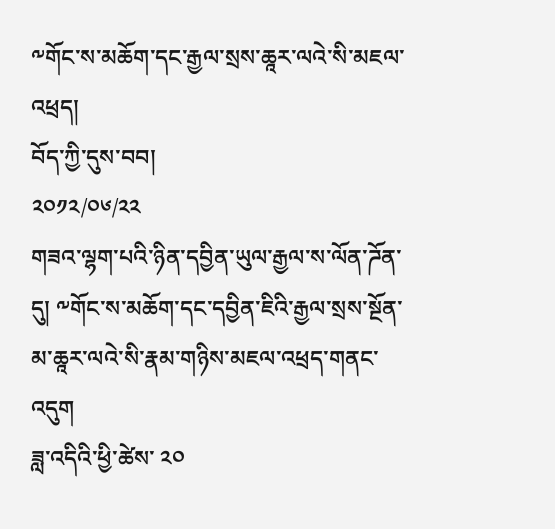༸གོང་ས་མཆོག་དང་རྒྱལ་སྲས་ཆཱར་ལའེ་སི་མཇལ་འཕྲད།
བོད་ཀྱི་དུས་བབ།
༢༠༡༢/༠༦/༢༢
གཟའ་ལྷག་པའི་ཉིན་དབྱིན་ཡུལ་རྒྱལ་ས་ལོན་ཌོན་དུ། ༸གོང་ས་མཆོག་དང་དབྱིན་ཇིའི་རྒྱལ་སྲས་སྔོན་མ་ཆཱར་ལའེ་སི་རྣམ་གཉིས་མཇལ་འཕྲད་གནང་འདུག
ཟླ་འདིའི་ཕྱི་ཚེས་ ༢༠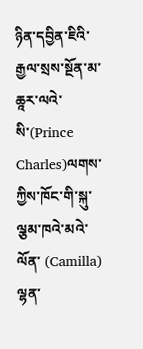ཉིན་དབྱིན་ཇིའི་རྒྱལ་སྲས་སྔོན་མ་ཆཱར་ལའེ་སི་(Prince Charles)ལགས་ཀྱིས་ཁོང་གི་སྐུ་ལྕམ་ཁའེ་མའེ་ལོན་ (Camilla) ལྷན་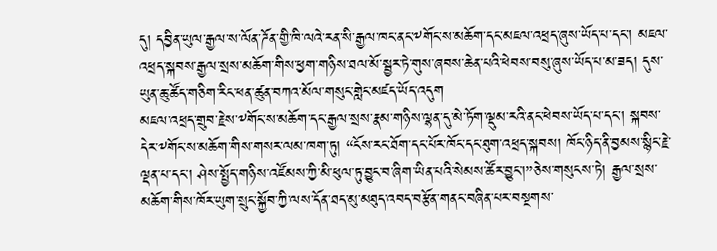དུ། དབྱིན་ཡུལ་རྒྱལ་ས་ལོན་ཌོན་གྱི་ཁི་ལའེ་རན་སི་རྒྱལ་ཁང་ནང་༸གོང་ས་མཆོག་དང་མཇལ་འཕྲད་ཞུས་ཡོད་པ་དང་། མཇལ་འཕྲད་སྐབས་རྒྱལ་སྲས་མཆོག་གིས་ཕྱག་གཉིས་ཐལ་མོ་སྦྱར་ཏེ་གུས་ཞབས་ཆེན་པའི་ཕེབས་བསུ་ཞུས་ཡོད་པ་མ་ཟད། དུས་ཡུན་ཆུ་ཚོད་གཅིག་རིང་ཕན་ཚུན་བཀའ་མོལ་གསུང་གླེང་མཛད་ཡོད་འདུག
མཇལ་འཕྲད་གྲུབ་རྗེས་༸གོང་ས་མཆོག་དང་རྒྱལ་སྲས་རྣམ་གཉིས་ལྷན་དུ་མེ་ཏོག་ལྡུམ་རའི་ནང་ཕེབས་ཡོད་པ་དང་། སྐབས་དེར་༸གོང་ས་མཆོག་གིས་གསར་ལམ་ཁག་ཏུ། “ངོས་རང་ཐོག་དང་པོར་ཁོང་དང་ཐུག་འཕྲད་སྐབས། ཁོང་ཉིད་ནི་བྱམས་སྙིང་རྗེ་ལྡན་པ་དང་། ཤེས་སྤྱོད་གཉིས་འཛོམས་ཀྱི་མི་ཕུལ་ཏུ་བྱུང་བ་ཞིག་ཡིན་པའི་སེམས་ཚོར་བྱུང་།”ཅེས་གསུངས་ཏེ། རྒྱལ་སྲས་མཆོག་གིས་ཁོར་ཡུག་སྲུང་སྐྱོབ་ཀྱི་ལས་དོན་ཐད་མུ་མཐུད་འབད་བརྩོན་གནང་བཞིན་པར་བསྔགས་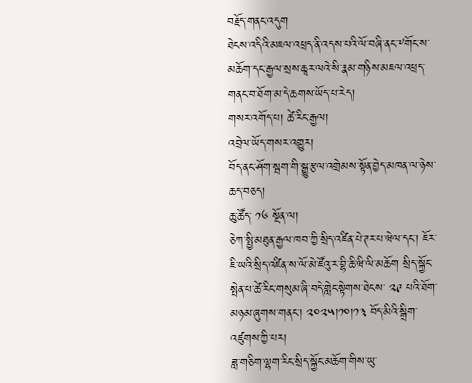བརྗོད་གནང་འདུག
ཐེངས་འདིའི་མཇལ་འཕྲད་ནི་འདས་པའི་ལོ་བཞི་ནང་༸གོང་ས་མཆོག་དང་རྒྱལ་སྲས་ཆཱར་ལའེ་སི་རྣམ་གཉིས་མཇལ་འཕྲད་གནང་བ་ཐོག་མ་དེ་ཆགས་ཡོད་པ་རེད།
གསར་འགོད་པ། ཚེ་རིང་རྒྱལ།
འབྲེལ་ཡོད་གསར་འགྱུར།
བོད་ནང་ཤོག་སྦག་གི་སྒྱུ་རྩལ་འགྲེམས་སྟོན་བྱེད་མཁན་ལ་ཉེས་ཆད་བཅད།
ཆུ་ཚོད་ ༡༦ སྔོན་ལ།
ཅེཀ་སྤྱི་མཐུན་རྒྱལ་ཁབ་ཀྱི་སྲིད་འཛིན་པེ་ཊར་པ་ཝེལ་དང་། ཇོར་ཇི་ཡའི་སྲིད་འཛིན་ས་ལོ་མེ་ཛོའུ་ར་བྷི་ཆི་ཝི་ལི་མཆོག སྲིད་སྐྱོང་སྤེན་པ་ཚེ་རིང་གསུམ་ཞི་བདེ་གླེང་སྟེགས་ཐེངས་ ༢༩ པའི་ཐོག་མཉམ་ཞུགས་གནང་། ༢༠༢༥།༡༠།༡༣ བོད་མིའི་སྒྲིག་འཛུགས་ཀྱི་པར།
ཟླ་གཅིག་ལྷག་རིང་སྲིད་སྐྱོང་མཆོག་གིས་ཡུ་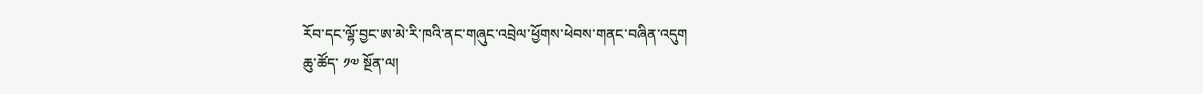རོབ་དང་ལྷོ་བྱང་ཨ་མེ་རི་ཁའི་ནང་གཞུང་འབྲེལ་ཕྱོགས་ཕེབས་གནང་བཞིན་འདུག
ཆུ་ཚོད་ ༡༧ སྔོན་ལ།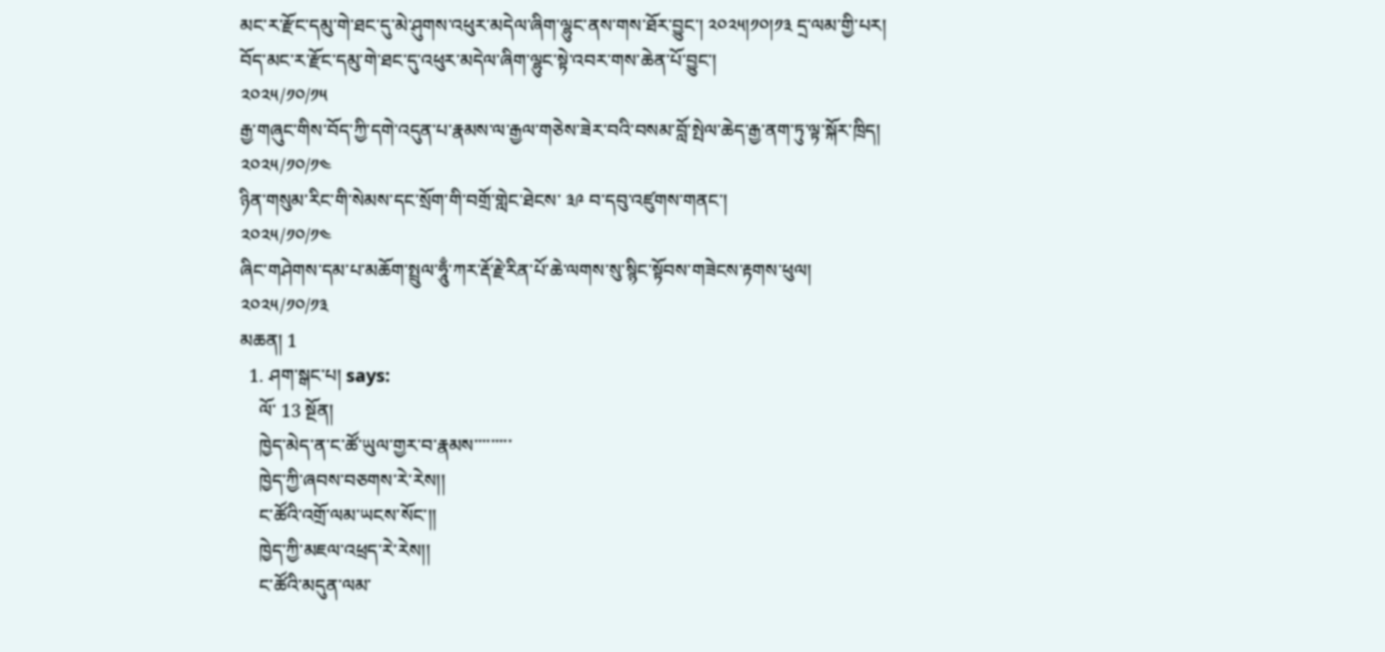མང་ར་རྫོང་དམུ་གེ་ཐང་དུ་མེ་ཤུགས་འཕུར་མདེལ་ཞིག་ལྷུང་ནས་གས་ཐོར་བྱུང་། ༢༠༢༥།༡༠།༡༣ དྲ་ལམ་གྱི་པར།
བོད་མང་ར་རྫོང་དམུ་གེ་ཐང་དུ་འཕུར་མདེལ་ཞིག་ལྷུང་སྟེ་འབར་གས་ཆེན་པོ་བྱུང་།
༢༠༢༥/༡༠/༡༥
རྒྱ་གཞུང་གིས་བོད་ཀྱི་དགེ་འདུན་པ་རྣམས་ལ་རྒྱལ་གཅེས་ཟེར་བའི་བསམ་བློ་སྤེལ་ཆེད་རྒྱ་ནག་ཏུ་ལྟ་སྐོར་ཁྲིད།
༢༠༢༥/༡༠/༡༤
ཉིན་གསུམ་རིང་གི་སེམས་དང་སྲོག་གི་བགྲོ་གླེང་ཐེངས་ ༣༩ བ་དབུ་འཛུགས་གནང་།
༢༠༢༥/༡༠/༡༤
ཞིང་གཤེགས་དམ་པ་མཆོག་སྤྲུལ་ཧཱུྃ་ཀར་རྡོ་རྗེ་རིན་པོ་ཆེ་ལགས་སུ་སྙིང་སྟོབས་གཟེངས་རྟགས་ཕུལ།
༢༠༢༥/༡༠/༡༣
མཆན། 1
  1. ཤག་སྒང་པ། says:
    ལོ་ 13 སྔོན།
    ཁྱེད་མེད་ན་ང་ཚོ་ཡུལ་གྱར་བ་རྣམས་་་་་་་་་
    ཁྱེད་ཀྱི་ཞབས་བཅགས་རེ་རེས།།
    ང་ཚོའི་འགྲོ་ལམ་ཡངས་སོང་།།
    ཁྱེད་ཀྱི་མཇལ་འཕྲད་རེ་རེས།།
    ང་ཚོའི་མདུན་ལམ་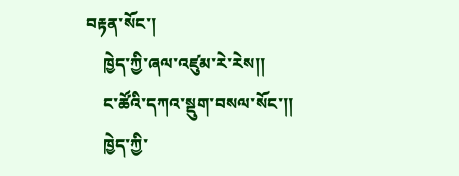བརྟན་སོང་།
    ཁྱེད་ཀྱི་ཞལ་འཛུམ་རེ་རེས།།
    ང་ཚོའི་དཀའ་སྡུག་བསལ་སོང་།།
    ཁྱེད་ཀྱི་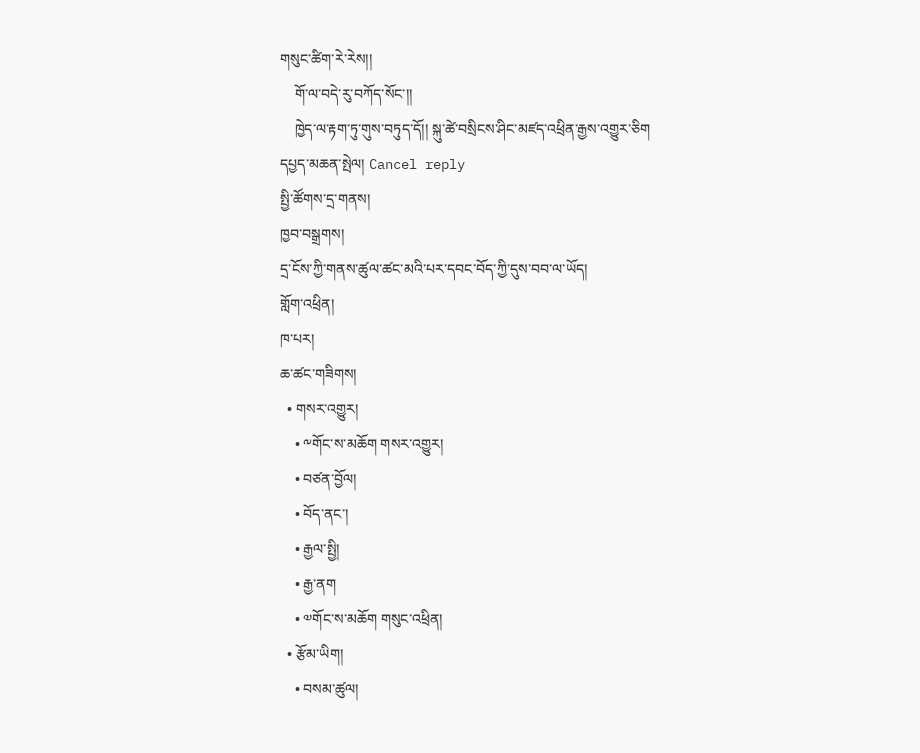གསུང་ཚིག་རེ་རེས།།
    གོ་ལ་བདེ་རུ་བཀོད་སོང་།།
    ཁྱེད་ལ་རྟག་ཏུ་གུས་བཏུད་དོ།། སྐུ་ཚེ་བསྲིངས་ཤིང་མཛད་འཕྲིན་རྒྱས་འགྱུར་ཅིག
དཔྱད་མཆན་སྤེལ། Cancel reply
སྤྱི་ཚོགས་དྲ་གནས།
ཁྱབ་བསྒྲགས།
དྲ་ངོས་ཀྱི་གནས་ཚུལ་ཚང་མའི་པར་དབང་བོད་ཀྱི་དུས་བབ་ལ་ཡོད།
གློག་འཕྲིན།
ཁ་པར།
ཆ་ཚང་གཟིགས།
  • གསར་འགྱུར།
    • ༸གོང་ས་མཆོག གསར་འགྱུར།
    • བཙན་བྱོལ།
    • བོད་ནང་།
    • རྒྱལ་སྤྱི།
    • རྒྱ་ནག
    • ༧གོང་ས་མཆོག གསུང་འཕྲིན།
  • རྩོམ་ཡིག།
    • བསམ་ཚུལ།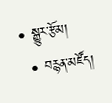• སྒྱུར་རྩོམ།
  • བརྙན་མཛོད།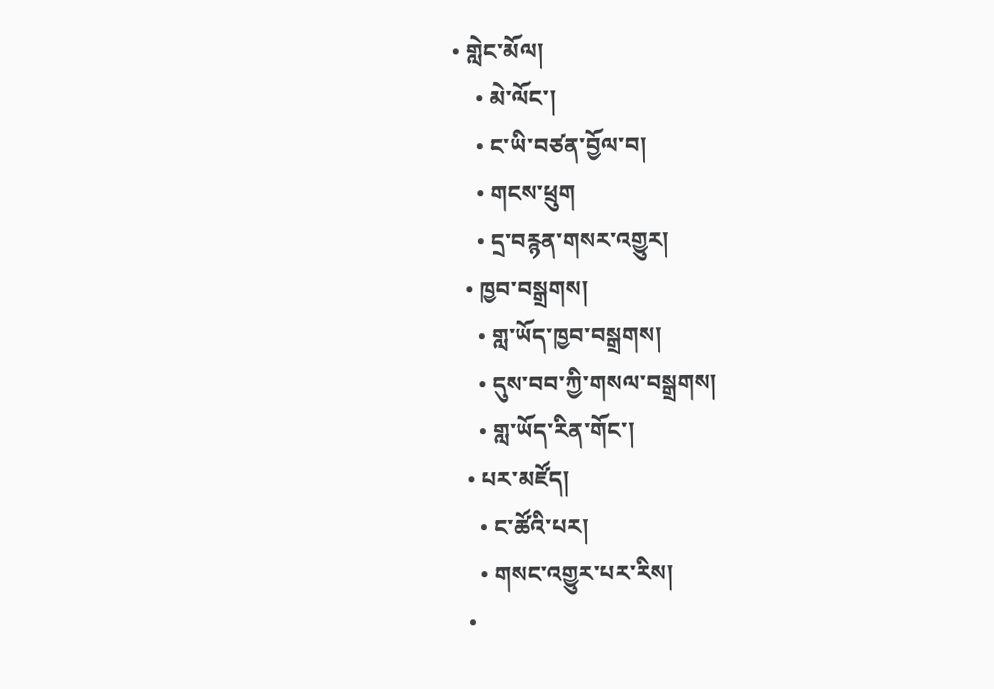• གླེང་མོལ།
    • མེ་ལོང་།
    • ང་ཡི་བཙན་བྱོལ་བ།
    • གངས་ཕྲུག
    • དྲ་བརྙན་གསར་འགྱུར།
  • ཁྱབ་བསྒྲགས།
    • གླ་ཡོད་ཁྱབ་བསྒྲགས།
    • དུས་བབ་ཀྱི་གསལ་བསྒྲགས།
    • གླ་ཡོད་རིན་གོང་།
  • པར་མཛོད།
    • ང་ཚོའི་པར།
    • གསང་འགྱུར་པར་རིས།
  •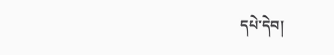དཔེ་དེབ།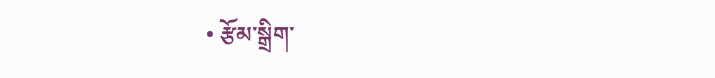• རྩོམ་སྒྲིག་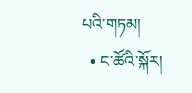པའི་གཏམ།
  • ང་ཚོའི་སྐོར།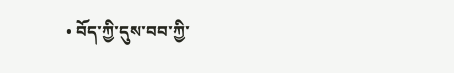• བོད་ཀྱི་དུས་བབ་ཀྱི་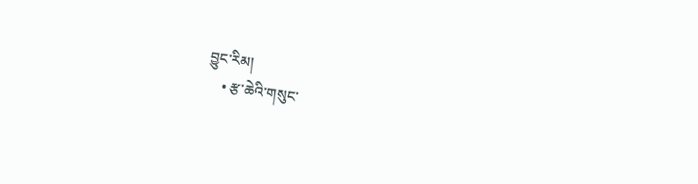བྱུང་རིམ།
    • རྩ་ཆེའི་གསུང་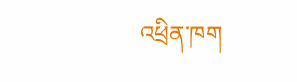འཕྲིན་ཁག